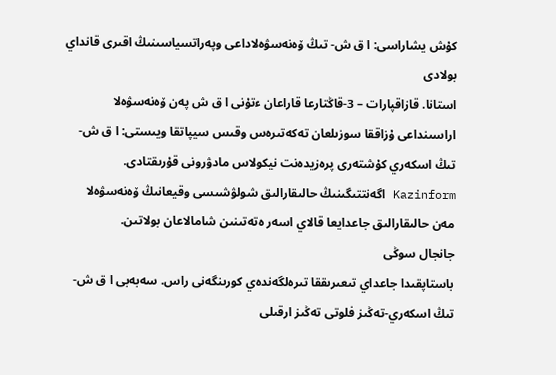كۇش يشاراسى: ا ق ش- تىڭ ۆەنەسۋەلاداعى وپەراتسياسىنىڭ اقىرى قانداي بولادى
استانا. قازاقپارات – 3-قاڭتارعا قاراعان ءتۇنى ا ق ش پەن ۆەنەسۋەلا اراسىنداعى ۇزاققا سوزىلعان تەكەتىرەس وقىس سيپاتقا ويىستى: ا ق ش- تىڭ اسكەري كۇشتەرى پرەزيدەنت نيكولاس مادۋرونى قۇرىقتادى.
Kazinform اگەنتتىگىنىڭ حالىقارالىق شولۋشىسى وقيعانىڭ ۆەنەسۋەلا مەن حالىقارالىق جاعدايعا قالاي اسەر ەتەتىنىن شامالاعان بولاتىن.
جانجال سوڭى
باستاپقىدا جاعداي تىعىرىققا تىرەلگەندەي كورىنگەنى راس. سەبەبى ا ق ش- تىڭ اسكەري-تەڭىز فلوتى تەڭىز ارقىلى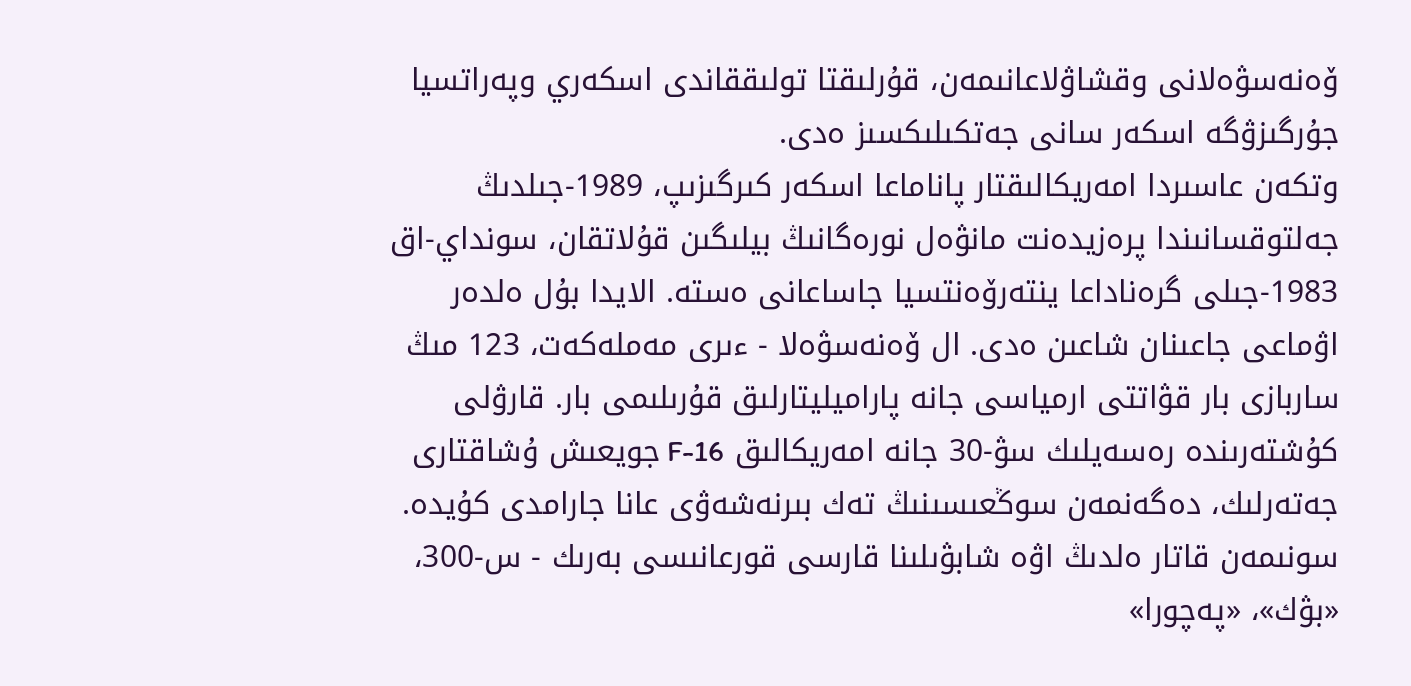ۆەنەسۋەلانى وقشاۋلاعانىمەن، قۇرلىقتا تولىققاندى اسكەري وپەراتسيا جۇرگىزۋگە اسكەر سانى جەتكىلىكسىز ەدى.
وتكەن عاسىردا امەريكالىقتار پاناماعا اسكەر كىرگىزىپ، 1989-جىلدىڭ جەلتوقسانىندا پرەزيدەنت مانۋەل نورەگانىڭ بيلىگىن قۇلاتقان، سونداي-اق 1983-جىلى گرەناداعا ينتەرۆەنتسيا جاساعانى ەستە. الايدا بۇل ەلدەر اۋماعى جاعىنان شاعىن ەدى. ال ۆەنەسۋەلا - ءىرى مەملەكەت، 123 مىڭ ساربازى بار قۋاتتى ارمياسى جانە پاراميليتارلىق قۇرىلىمى بار. قارۋلى كۇشتەرىندە رەسەيلىك سۋ-30 جانە امەريكالىق F-16 جويعىش ۇشاقتارى جەتەرلىك، دەگەنمەن سوڭعىسىنىڭ تەك بىرنەشەۋى عانا جارامدى كۇيدە. سونىمەن قاتار ەلدىڭ اۋە شابۋىلىنا قارسى قورعانىسى بەرىك - س-300، «بۋك»، «پەچورا»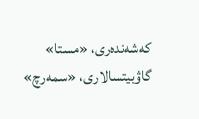كەشەندەرى، «مستا» گاۋبيتسالارى، «سمەرچ»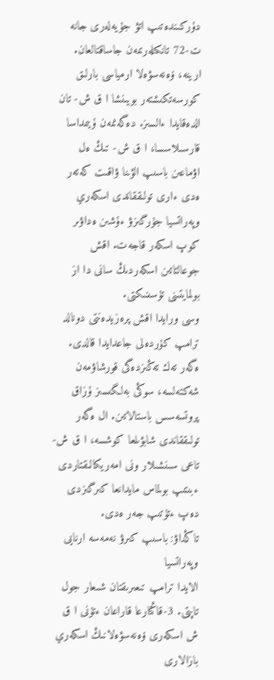دۇركىندەتىپ اتۋ جۇيەلەرى جانە ت-72 تانكىلەرىمەن جاساقتالعان.
ارينە، ۆەنەسۋەلا ارمياسى بارلىق كورسەتكىشتەر بويىنشا ا ق ش- تان الدەقايدا ءالسىز. دەگەنمەن ۇيىمداسا قارسىلاسسا، ا ق ش- تىڭ ەل اۋماعىن باسىپ الۋىنا ۋاقىت كەتەر ەدى ءارى تولىققاندى اسكەري وپەراتسيا جۇرگىزۋ ءۇشىن ەداۋىر كوپ اسكەر قاجەت. اقش جوعالتاتىن اسكەردىڭ سانى دا از بولمايتىنى تۇسىنىكتى.
وسى ورايدا اقش پرەزيدەنتى دونالد ترامپ كۇردەلى جاعدايدا قالدى. ەگەر تەك تەڭىزدەگى قورشاۋمەن شەكتەلسە، سوڭى بەلگىسىز ۇزاق پروتسەسس باستالاتىن. ال ەگەر تولىققاندى شابۋىلعا كوشسە، ا ق ش- تاعى سىنشىلار ونى امەريكالىقتاردى ءبىتىپ بولماس مايدانعا كىرگىزدى دەپ ءتۇتىپ جەر ەدى.
تاڭداۋ: باسىپ كىرۋ نەمەسە ارنايى وپەراتسيا
الايدا ترامپ تىعىرىقتان شىعار جول تاپتى. 3-قاڭتارعا قاراعان ءتۇنى ا ق ش اسكەرى ۆەنەسۋەلانىڭ اسكەري بازالارى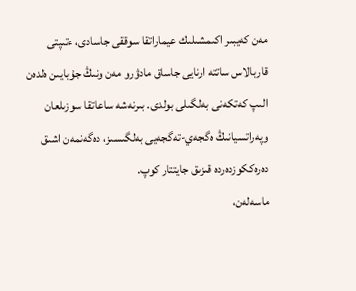مەن كەيبىر اكىمشىلىك عيماراتقا سوققى جاسادى، ءتىپتى قاربالاس ساتتە ارنايى جاساق مادۋرو مەن ونىڭ جۇبايىن ەلدەن الىپ كەتكەنى بەلگىلى بولدى. بىرنەشە ساعاتقا سوزىلعان وپەراتسيانىڭ ەگجەي-تەگجەيى بەلگىسىز، دەگەنمەن اشىق دەرەككوزدەردە قىزىق جايتتار كوپ.
ماسەلەن،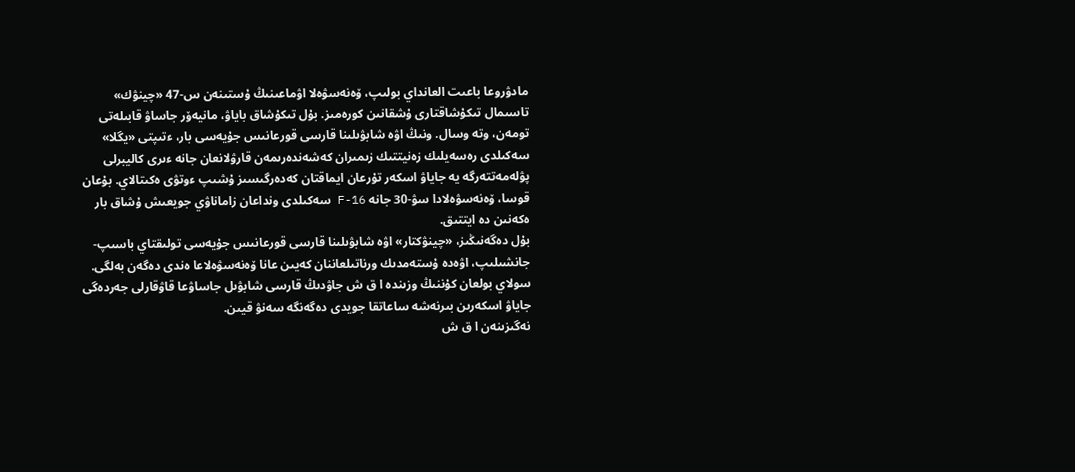مادۋروعا باعىت العانداي بولىپ، ۆەنەسۋەلا اۋماعىنىڭ ۇستىنەن س-47 «چينۋك» تاسىمال تىكۇشاقتارى ۇشقانىن كورەمىز. بۇل تىكۇشاق باياۋ، مانيەۆر جاساۋ قابىلەتى تومەن، وتە وسال. ونىڭ اۋە شابۋىلىنا قارسى قورعانىس جۇيەسى بار، ءتىپتى «يگلا» سەكىلدى رەسەيلىك زەنيتتىك زىمىران كەشەندەرىمەن قارۋلانعان جانە ءىرى كاليبرلى پۋلەمەتتەرگە يە جاياۋ اسكەر تۇرعان ايماقتان كەدەرگىسىز ۇشىپ ءوتۋى ەكىتالاي. بۇعان قوسا، ۆەنەسۋەلادا سۋ-30 جانە F-16 سەكىلدى ونداعان زاماناۋي جويعىش ۇشاق بار ەكەنىن دە ايتتىق.
بۇل دەگەنىڭىز، «چينۋكتار» اۋە شابۋىلىنا قارسى قورعانىس جۇيەسى تولىقتاي باسىپ-جانشىلىپ، اۋەدە ۇستەمدىك ورناتىلعاننان كەيىن عانا ۆەنەسۋەلاعا ەندى دەگەن بەلگى. سولاي بولعان كۇننىڭ وزىندە ا ق ش جاۋدىڭ قارسى شابۋىل جاساۋعا قاۋقارلى جەردەگى جاياۋ اسكەرىن بىرنەشە ساعاتقا جويدى دەگەنگە سەنۋ قيىن.
نەگىزىنەن ا ق ش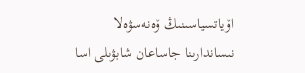اۆياتسياسىنىڭ ۆەنەسۋەلا نىساندارىنا جاساعان شابۋىلى اسا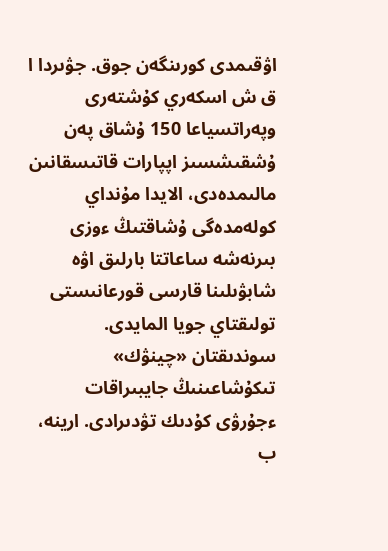اۋقىمدى كورىنگەن جوق. جۋىردا ا ق ش اسكەري كۇشتەرى وپەراتسياعا 150 ۇشاق پەن ۇشقىشسىز اپپارات قاتىسقانىن مالىمدەدى، الايدا مۇنداي كولەمدەگى ۇشاقتىڭ ءوزى بىرنەشە ساعاتتا بارلىق اۋە شابۋىلىنا قارسى قورعانىستى تولىقتاي جويا المايدى. سوندىقتان «چينۋك» تىكۇشاعىنىڭ جايبىراقات ءجۇرۋى كۇدىك تۋدىرادى. ارينە، ب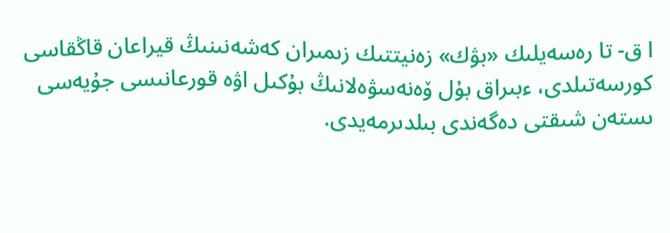ا ق- تا رەسەيلىك «بۋك» زەنيتتىك زىمىران كەشەنىنىڭ قيراعان قاڭقاسى كورسەتىلدى، ءبىراق بۇل ۆەنەسۋەلانىڭ بۇكىل اۋە قورعانىسى جۇيەسى ىستەن شىقتى دەگەندى بىلدىرمەيدى.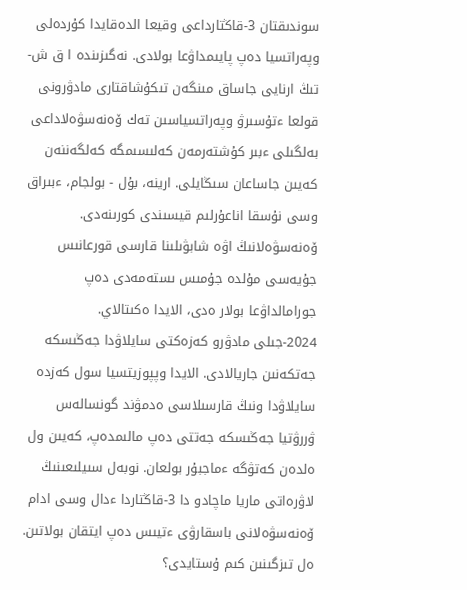سوندىقتان 3-قاڭتارداعى وقيعا الدەقايدا كۇردەلى وپەراتسيا دەپ پايىمداۋعا بولادى. نەگىزىندە ا ق ش- تىڭ ارنايى جاساق مىنگەن تىكۇشاقتارى مادۋرونى قولعا ءتۇسىرۋ وپەراتسياسىن تەك ۆەنەسۋەلاداعى بەلگىلى ءبىر كۇشتەرمەن كەلىسىمگە كەلگەننەن كەيىن جاساعان سىڭايلى. ارينە، بۇل - بولجام، ءبىراق وسى نۇسقا اناعۇرلىم قيسىندى كورىنەدى. ۆەنەسۋەلانىڭ اۋە شابۋىلىنا قارسى قورعانىس جۇيەسى مۇلدە جۇمىس ىستەمەدى دەپ جورامالداۋعا بولار ەدى، الايدا ەكىتالاي.
2024-جىلى مادۋرو كەزەكتى سايلاۋدا جەڭىسكە جەتكەنىن جاريالادى. الايدا وپپوزيتسيا سول كەزدە سايلاۋدا ونىڭ قارسىلاسى ەدمۋند گونسالەس ۋررۋتيا جەڭىسكە جەتتى دەپ مالىمدەپ، كەيىن ول ەلدەن كەتۋگە ءماجبۇر بولعان. نوبەل سىيلىعىنىڭ لاۋرەاتى ماريا ماچادو دا 3-قاڭتاردا ءدال وسى ادام ۆەنەسۋەلانى باسقارۋى ءتيىس دەپ ايتقان بولاتىن.
ەل تىزگىنىن كىم ۇستايدى؟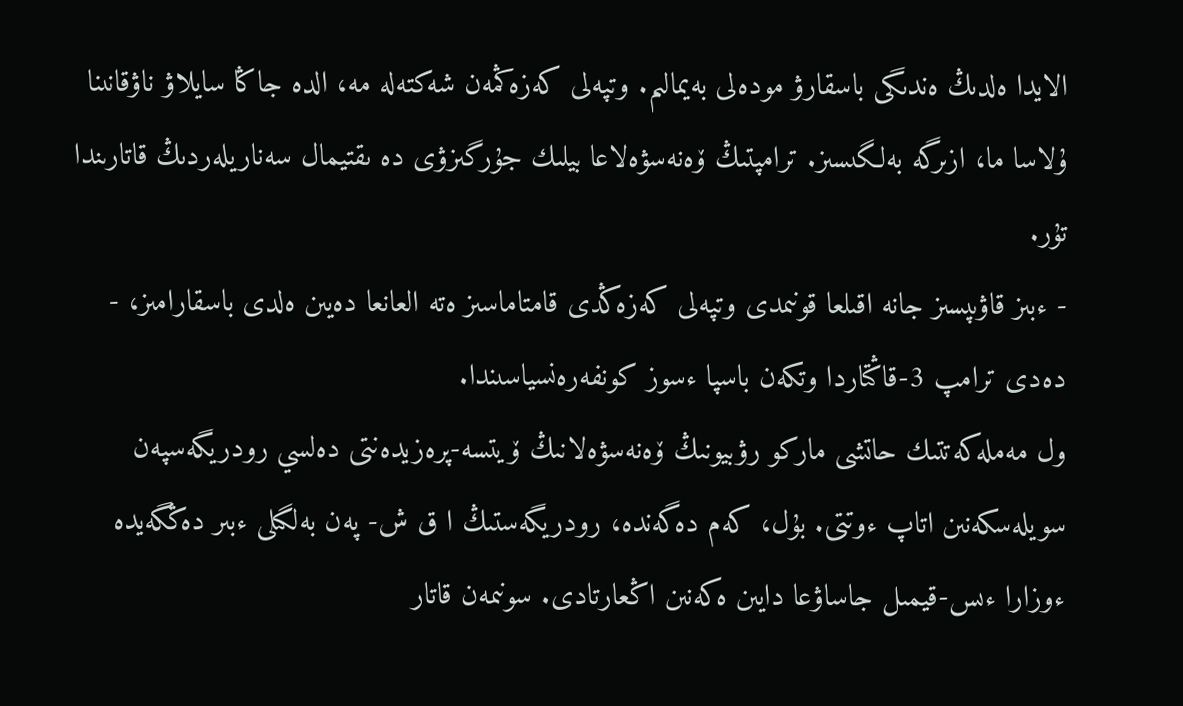الايدا ەلدىڭ ەندىگى باسقارۋ مودەلى بەيمالىم. وتپەلى كەزەڭمەن شەكتەلە مە، الدە جاڭا سايلاۋ ناۋقانىنا ۇلاسا ما، ازىرگە بەلگىسىز. ترامپتىڭ ۆەنەسۋەلاعا بيلىك جۇرگىزۋى دە ىقتيمال سەناريلەردىڭ قاتارىندا تۇر.
- ءبىز قاۋىپسىز جانە اقىلعا قونىمدى وتپەلى كەزەڭدى قامتاماسىز ەتە العانعا دەيىن ەلدى باسقارامىز، - دەدى ترامپ 3-قاڭتاردا وتكەن باسپا ءسوز كونفەرەنسياسىندا.
ول مەملەكەتتىك حاتشى ماركو رۋبيونىڭ ۆەنەسۋەلانىڭ ۆيتسە-پرەزيدەنتى دەلسي رودريگەسپەن سويلەسكەنىن اتاپ ءوتتى. بۇل، كەم دەگەندە، رودريگەستىڭ ا ق ش- پەن بەلگىلى ءبىر دەڭگەيدە ءوزارا ءىس-قيمىل جاساۋعا دايىن ەكەنىن اڭعارتادى. سونىمەن قاتار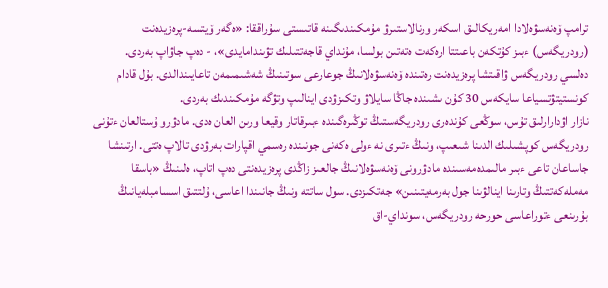ترامپ ۆەنەسۋەلادا امەريكالىق اسكەر ورنالاستىرۋ مۇمكىندىگىنە قاتىستى سۇراققا: «ەگەر ۆيتسە-پرەزيدەنت (رودريگەس) ءبىز كۇتكەن باعىتتا ارەكەت ەتەتىن بولسا، مۇنداي قاجەتتىلىك تۋىندامايدى»، - دەپ جاۋاپ بەردى.
دەلسي رودريگەس ۋاقىتشا پرەزيدەنت رەتىندە ۆەنەسۋەلانىڭ جوعارعى سوتىنىڭ شەشىمىمەن تاعايىندالدى. بۇل قادام كونستيتۋتسياعا سايكەس 30 كۇن ىشىندە جاڭا سايلاۋ وتكىزۋدى اينالىپ وتۋگە مۇمكىندىك بەردى.
نازار اۋدارارلىق تۇس، سوڭعى كۇندەرى رودريگەستىڭ توڭىرەگىندە ءبىرقاتار وقيعا ورىن العان ەدى. مادۋرو ۇستالعان ءتۇنى رودريگەس كوپشىلىك الدىنا شىعىپ، ونىڭ ءتىرى نە ءولى ەكەنى جونىندە رەسمي اقپارات بەرۋدى تالاپ ەتتى. ارتىنشا جاساعان تاعى ءبىر مالىمدەمەسىندە مادۋرونى ۆەنەسۋەلانىڭ جالعىز زاڭدى پرەزيدەنتى دەپ اتاپ، ەلىنىڭ «باسقا مەملەكەتتىڭ وتارىنا اينالۋىنا جول بەرمەيتىنىن» جەتكىزدى. سول ساتتە ونىڭ جانىندا اعاسى، ۇلتتىق اسسامبلەيانىڭ بۇرىنعى ءتوراعاسى حورحە رودريگەس، سونداي-اق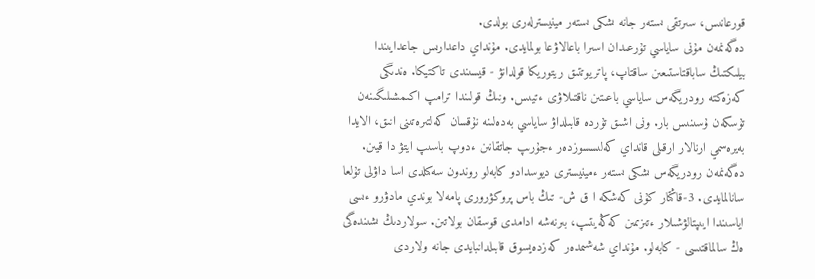قورعانىس، سىرتقى ىستەر جانە ىشكى ىستەر مينيسترلەرى بولدى.
دەگەنمەن مۇنى ساياسي تۇرعىدان اسىرا باعالاۋعا بولمايدى. مۇنداي داعدارىس جاعدايىندا بيلىكتىڭ ساباقتاستىعىن ساقتاپ، پاتريوتتىق ريتوريكا قولدانۋ - قيسىندى تاكتيكا. ەندىگى كەزەكتە رودريگەس ساياسي باعىتىن ناقتىلاۋى ءتيىس. ونىڭ قولىندا ترامپ اكىمشىلىگىنەن تۇسكەن ۇسىنىس بار. ونى اشىق تۇردە قابىلداۋ ساياسي بەدەلىنە نۇقسان كەلتىرەتىنى انىق، الايدا بەيرەسمي ارنالار ارقىلى قانداي كەلىسسوزدەر ءجۇرىپ جاتقانىن ءدوپ باسىپ ايتۋ دا قيىن.
دەگەنمەن رودريگەس ىشكى ىستەر ءمينيسترى ديوسدادو كابەلو روندون سەكىلدى اسا داۋلى تۇلعا سانالمايدى. 3-قاڭتار كۇنى كەشكە ا ق ش- تىڭ باس پروكۋرورى پامەلا بوندي مادۋرو ءىسى اياسىندا ايىپتالۋشىلار ءتىزىمىن كەڭەيتىپ، بىرنەشە ادامدى قوسقان بولاتىن. سولاردىڭ ىشىندەگى ەڭ سالماقتىسى - كابەلو. مۇنداي شەشىمدەر كەزدەيسوق قابىلدانبايدى جانە ولاردى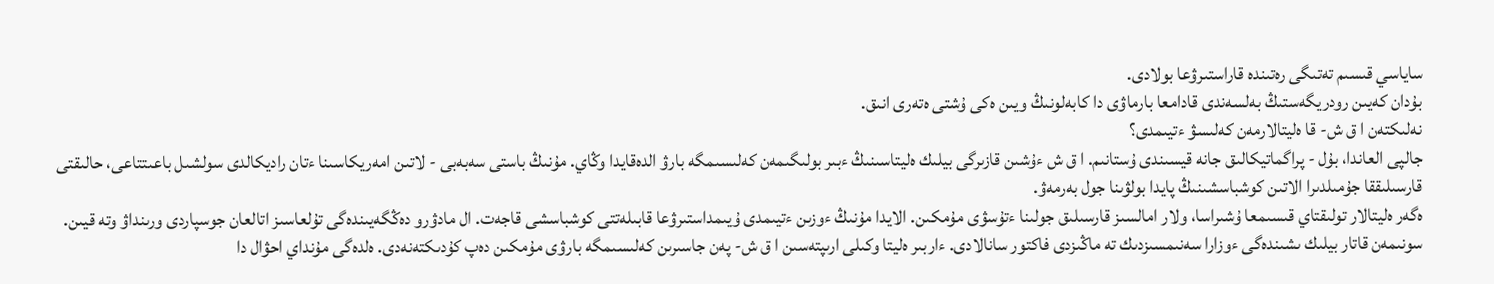ساياسي قىسىم تەتىگى رەتىندە قاراستىرۋعا بولادى.
بۇدان كەيىن رودريگەستىڭ بەلسەندى قادامعا بارماۋى دا كابەلونىڭ ويىن ەكى ۇشتى ەتەرى انىق.
نەلىكتەن ا ق ش- قا ەليتالارمەن كەلىسۋ ءتيىمدى؟
جالپى العاندا، بۇل - پراگماتيكالىق جانە قيسىندى ۇستانىم. ا ق ش ءۇشىن قازىرگى بيلىك ەليتاسىنىڭ ءبىر بولىگىمەن كەلىسىمگە بارۋ الدەقايدا وڭاي. مۇنىڭ باستى سەبەبى - لاتىن امەريكاسىنا ءتان راديكالدى سولشىل باعىتتاعى، حالىقتى قارسىلىققا جۇمىلدىرا الاتىن كوشباسشىنىڭ پايدا بولۋىنا جول بەرمەۋ.
ەگەر ەليتالار تولىقتاي قىسىمعا ۇشىراسا، ولار امالسىز قارسىلىق جولىنا ءتۇسۋى مۇمكىن. الايدا مۇنىڭ ءوزىن ءتيىمدى ۇيىمداستىرۋعا قابىلەتتى كوشباسشى قاجەت. ال مادۋرو دەڭگەيىندەگى تۇلعاسىز اتالعان جوسپاردى ورىنداۋ وتە قيىن.
سونىمەن قاتار بيلىك ىشىندەگى ءوزارا سەنىمسىزدىك تە ماڭىزدى فاكتور سانالادى. ءاربىر ەليتا وكىلى ارىپتەسىن ا ق ش- پەن جاسىرىن كەلىسىمگە بارۋى مۇمكىن دەپ كۇدىكتەنەدى. ەلدەگى مۇنداي احۋال دا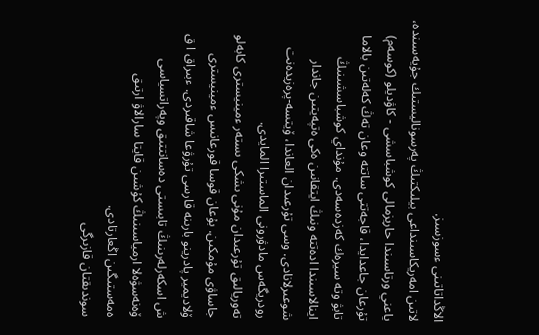الاڭداتاتىنى ءسوزسىز.
لاتىن امەريكاسىنداعى بيلىكتىڭ پەرسوناليستىك جۇيەسىندە، ياعني ورتاسىندا حاريزمالى كوشباسشى - كاۋديلو (كوسەم) تۇرعان جاعدايدا، قاجەتتى ساتتە وعان تەڭ كەلەتىن بالاما تابۋ وتە سيرەك كەزدەسەدى. مۇنداي كوشباسشىنىڭ اينالاسىندا ادەتتە ونىڭ ايتقانىن ەكى ەتپەيتىن جاندار شوعىرلانادى. وسى تۇرعىدان العاندا، ۆيتسە-پرەزيدەنت رودريگەس مادۋرونى الماستىرا المايدى.
تەوريالىق تۇرعىدان مۇنى ىشكى ىستەر ءمينيسترى كابەلو جاساۋى مۇمكىن. بۇعان قوسا قورعانىس ءمينيسترى ۆلاديمير پادرينو بارىنە قارسى تۇرۋعا شاقىردى. ءبىراق ا ق ش اسكەرلەرىنىڭ تابىستى دەسانتتىق وپەراتسياسى ۆەنەسۋەلا ارمياسىنىڭ كۇشىن قايتا سارالاۋ ارتىق ەمەستىگىن اڭعارتادى.
سوندىقتان قازىرگى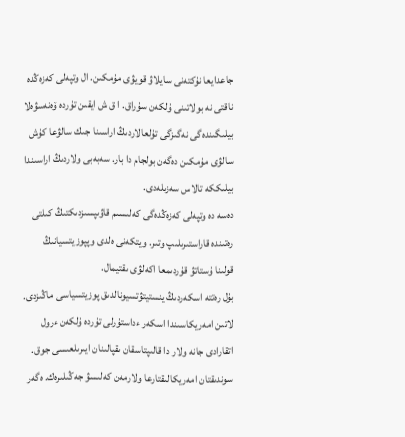جاعدايعا نۇكتەنى سايلاۋ قويۋى مۇمكىن. ال وتپەلى كەزەڭدە ناقتى نە بولاتىنى ۇلكەن سۇراق. ا ق ش ايقىن تۇردە ۆەنەسۋەلا بيلىگىندەگى نەگىزگى تۇلعالاردىڭ اراسىنا جىك سالۋعا كۇش سالۋى مۇمكىن دەگەن بولجام دا بار. سەبەبى ولاردىڭ اراسىندا بيلىككە تالاس سەزىلەدى.
دەسە دە وتپەلى كەزەڭدەگى كەلىسىم قاۋىپسىزدىكتىڭ كىلتى رەتىندە قاراستىرىلىپ وتىر. ويتكەنى ەلدى وپپوزيتسيانىڭ قولىنا ۇستاتۋ قۇردىمعا اكەلۋى ىقتيمال.
بۇل رەتتە اسكەردىڭ ينستيتۋتسيونالدىق پوزيتسياسى ماڭىزدى. لاتىن امەريكاسىندا اسكەر ءداستۇرلى تۇردە ۇلكەن ءرول اتقارادى جانە ولار دا قالىپتاسقان ىقپالىنان ايىرىلعىسى جوق. سوندىقتان امەريكالىقتارعا ولارمەن كەلىسۋ جەڭىلىرەك. ەگەر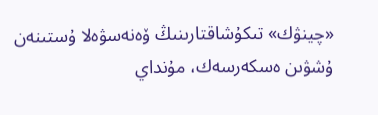«چينۋك» تىكۇشاقتارىنىڭ ۆەنەسۋەلا ۇستىنەن ۇشۋىن ەسكەرسەك، مۇنداي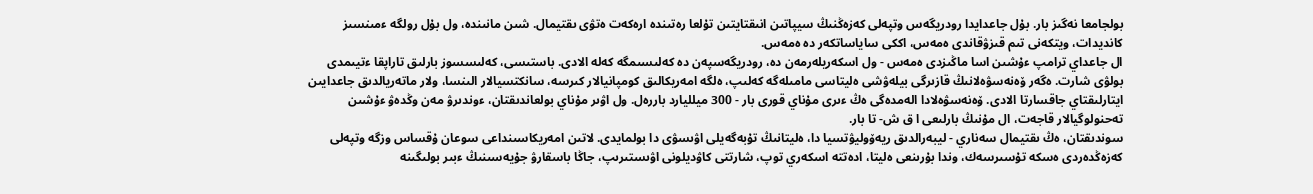بولجامعا نەگىز بار. بۇل جاعدايدا رودريگەس وتپەلى كەزەڭنىڭ سيپاتىن انىقتايتىن تۇلعا رەتىندە ارەكەت ەتۋى ىقتيمال. شىن مانىندە، ول بۇل رولگە ءمىنسىز كانديدات، ويتكەنى تىم قىزۋقاندى ەمەس، اككى ساياساتكەر دە ەمەس.
ال جاعداي ترامپ ءۇشىن اسا ماڭىزدى ەمەس - ول اسكەريلەرمەن دە، رودريگەسپەن دە كەلىسىمگە كەلە الادى. باستىسى، كەلىسسوز بارلىق تاراپقا ءتيىمدى بولۋى شارت. ەگەر ۆەنەسۋەلانىڭ قازىرگى بيلەۋشى ەليتاسى مامىلەگە كەلىپ، ەلگە امەريكالىق كومپانيالار كىرسە، سانكتسيالار الىنسا، ولار ماتەريالدىق جاعدايىن ايتارلىقتاي جاقسارتا الادى. ۆەنەسۋەلادا الەمدەگى ەڭ ءىرى مۇناي قورى بار - 300 ميلليارد باررەل. ول اۋىر مۇناي بولعاندىقتان، ءوندىرۋ مەن وڭدەۋ ءۇشىن تەحنولوگيالار قاجەت، ال مۇنىڭ بارلىعى ا ق ش- تا بار.
سوندىقتان، ەڭ ىقتيمال سەناري - ليبەرالدىق ريەۆوليۋتسيا دا، ەليتانىڭ تۇبەگەيلى اۋىسۋى دا بولمايدى. لاتىن امەريكاسىنداعى سوعان ۇقساس وزگە وتپەلى كەزەڭدەردى ەسكە تۇسىرسەك، وندا بۇرىنعى ەليتا، ادەتتە اسكەري توپ، شارتتى كاۋديلونى اۋىستىرىپ، جاڭا باسقارۋ جۇيەسىنىڭ ءبىر بولىگىنە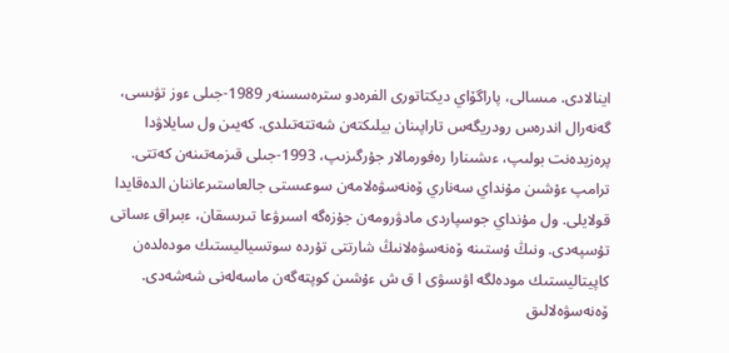اينالادى. مىسالى، پاراگۆاي ديكتاتورى الفرەدو سترەسسنەر 1989-جىلى ءوز تۋىسى، گەنەرال اندرەس رودريگەس تاراپىنان بيلىكتەن شەتتەتىلدى. كەيىن ول سايلاۋدا پرەزيدەنت بولىپ، ءىشىنارا رەفورمالار جۇرگىزىپ، 1993-جىلى قىزمەتىنەن كەتتى.
ترامپ ءۇشىن مۇنداي سەناري ۆەنەسۋەلامەن سوعىستى جالعاستىرعاننان الدەقايدا قولايلى. ول مۇنداي جوسپاردى مادۋرومەن جۇزەگە اسىرۋعا تىرىسقان، ءبىراق ءساتى تۇسپەدى. ونىڭ ۇستىنە ۆەنەسۋەلانىڭ شارتتى تۇردە سوتسياليستىك مودەلدەن كاپيتاليستىك مودەلگە اۋىسۋى ا ق ش ءۇشىن كوپتەگەن ماسەلەنى شەشەدى. ۆەنەسۋەلالىق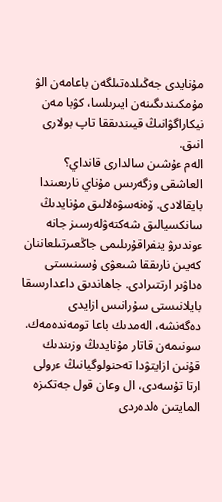مۇنايدى جەڭىلدەتىلگەن باعامەن الۋ مۇمكىندىگىنەن ايىرىلسا، كۋبا مەن نيكاراگۋانىڭ قيىندىققا تاپ بولارى انىق.
الەم ءۇشىن سالدارى قانداي؟
العاشقى وزگەرىس مۇناي نارىعىندا بايقالادى. ۆەنەسۋەلالىق مۇنايدىڭ سانكسيالىق شەكتەۋلەرسىز جانە ءوندىرۋ ينفراقۇرىلىمى جاڭعىرتىلعاننان كەيىن نارىققا شىعۋى ۇسىنىستى ەداۋىر ارتتىرادى. جاھاندىق داعدارىسقا بايلانىستى سۇرانىس ازايدى دەگەنشە، الەمدىك باعا تومەندەمەك. سونىمەن قاتار مۇنايدىڭ وزىندىك قۇنىن ازايتۋدا تەحنولوگيانىڭ ءرولى ارتا تۇسەدى، ال وعان قول جەتكىزە المايتىن ەلدەردى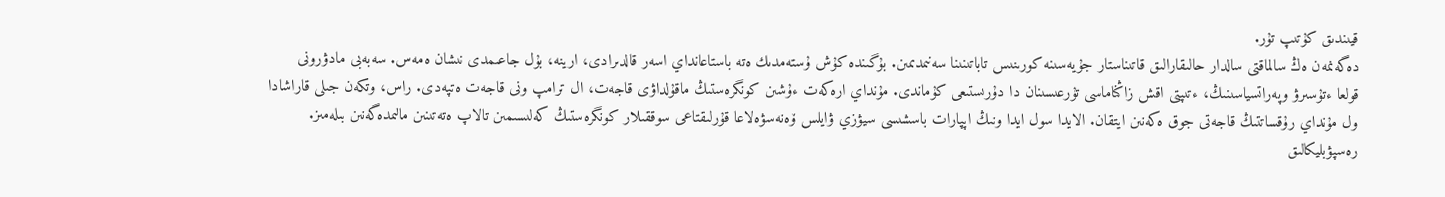قيىندىق كۇتىپ تۇر.
دەگەنمەن ەڭ سالماقتى سالدار حالىقارالىق قاتىناستار جۇيەسىنە كورىنىس تاباتىنىنا سەنىمدىمىن. بۇگىندە كۇش ۇستەمدىك ەتە باستاعانداي اسەر قالدىرادى، ارينە، بۇل جاعىمدى نىشان ەمەس. سەبەبى مادۋرونى قولعا ءتۇسىرۋ وپەراتسياسىنىڭ، ءتىپتى اقش زاڭناماسى تۇرعىسىنان دا دۇرىستىعى كۇماندى. مۇنداي ارەكەت ءۇشىن كونگرەستىڭ ماقۇلداۋى قاجەت، ال ترامپ ونى قاجەت ەتپەدى. راس، وتكەن جىلى قاراشادا ول مۇنداي رۇقساتتىڭ قاجەتى جوق ەكەنىن ايتقان. الايدا سول ايدا ونىڭ اپپارات باسشىسى سيۋزي ۋايلس ۆەنەسۋەلاعا قۇرلىقتاعى سوققىلار كونگرەستىڭ كەلىسىمىن تالاپ ەتەتىنىن مالىمدەگەنىن بىلەمىز. رەسپۋبليكالىق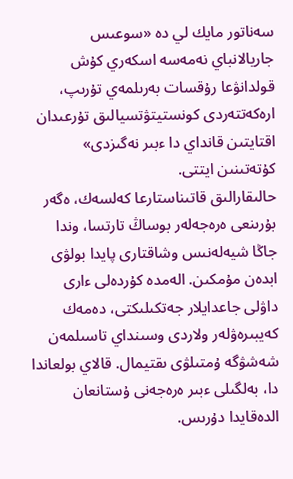سەناتور مايك لي دە «سوعىس جاريالانباي نەمەسە اسكەري كۇش قولدانۋعا رۇقسات بەرىلمەي تۇرىپ، ارەكەتتەردى كونستيتۋتسيالىق تۇرعىدان اقتايتىن قانداي دا ءبىر نەگىزدى» كۇتەتىنىن ايتتى.
حالىقارالىق قاتىناستارعا كەلسەك، ەگەر بۇرىنعى ەرەجەلەر بوساڭ تارتسا، وندا جاڭا شيەلەنىس وشاقتارى پايدا بولۋى ابدەن مۇمكىن. الەمدە كۇردەلى ءارى داۋلى جاعدايلار جەتكىلىكتى، دەمەك كەيبىرەۋلەر ولاردى وسىنداي تاسىلمەن شەشۋگە ۇمتىلۋى ىقتيمال. قالاي بولعاندا دا، بەلگىلى ءبىر ەرەجەنى ۇستانعان الدەقايدا دۇرىس.